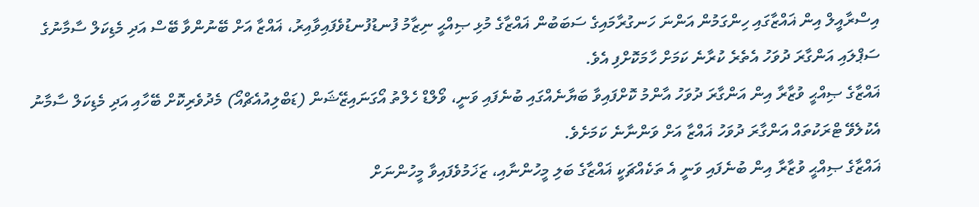އިސްރާއީލް އިން ޣައްޒާގައި ހިންގަމުން އަންނަ ހަނގުރާމައިގެ ސަބަބުން ޣައްޒާގެ މުޅި ޞިއްޙީ ނިޒާމު ފުނޑުފުނޑުވެފައިވާއިރު، ޣައްޒާ އަށް ބޭނުންވާ ބޭސް އަދި މެޑިކަލް ސާމާނުގެ ސަޕްލައި އަންގާރަ ދުވަހު އެތެރެ ކުރާނެ ކަމަށް ހާމަކޮށްފި އެވެ.
ޣައްޒާގެ ޞިއްޙީ ވުޒާރާ އިން އަންގާރަ ދުވަހު އާންމު ކޮށްފައިވާ ބަޔާނެއްގައި ބުނެފައި ވަނީ، ވޯލްޑް ހެލްތު އޯގަނައިޒޭޝަން (ޑަބްލިއުއެޗްއޯ) މެދުވެރިކޮށް ބޭހާއި އަދި މެޑިކަލް ސާމާނު އެކުލެވޭ ޓްރަކުތައް އަންގާރަ ދުވަހު ޣައްޒާ އަށް ވަންނާނެ ކަމަށެވެ.
ޣައްޒާގެ ޞިއްޙީ ވުޒާރާ އިން ބުނެފައި ވަނީ އެ ތަކެއްޗަކީ ޣައްޒާގެ ބަލި މީހުންނާއި، ޒަޚަމުވެފައިވާ މީހުންނަށް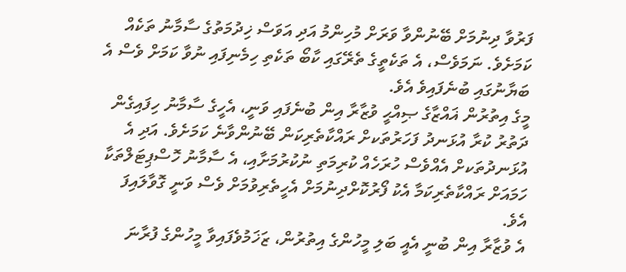ފަރުވާ ދިނުމަށް ބޭނުންވާ ވަރަށް މުހިންމު އަދި އަވަސް ޚިދުމަތުގެ ސާމާނު ތަކެއް ކަމަށެވެ. ނަމަވެސް، އެ ތަކެތީގެ ތެރޭގައި ކާބޯ ތަކެތި ހިމެނިފައި ނުވާ ކަމަށް ވެސް އެ ބަޔާނުގައި ބުނެފައިވެ އެވެ.
މީގެ އިތުރުން ޣައްޒާގެ ޞިއްޙީ ވުޒާރާ އިން ބުނެފައި ވަނީ، އެހީގެ ސާމާނު ހިފައިގެން ދަތުރު ކުރާ އުޅަނދު ފަހަރުތަކށް ރައްކާތެރިކަން ބޭނުންވާނެ ކަމަށެވެ. އަދި އެ އުޅަނދުތަކށް އެއްވެސް ހުރަހެއް ކުރިމަތި ނުކުރުމަށާއި، އެ ސާމާނު ހޮސްޕިޓަލްތަކާ ހަމައަށް ރައްކާތެރިކަމާ އެކު ފޯރުކޮށްދިނުމަށް އެހީތެރިވުމަށް ވެސް ވަނީ ގޮވާލައިފަ އެވެ.
އެ ވުޒާރާ އިން ބުނީ އެއީ ބަލި މީހުންގެ އިތުރުން، ޒަޚަމުވެފައިވާ މީހުންގެ ފުރާނަ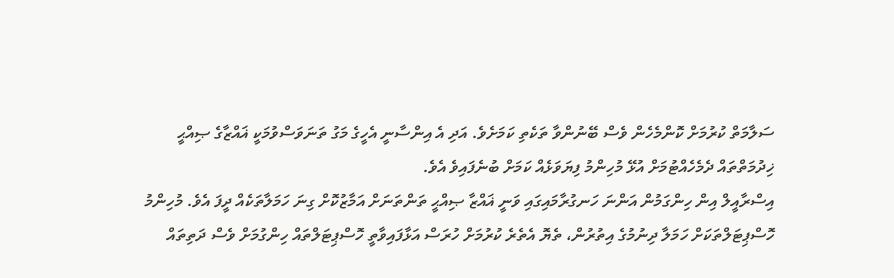ސަލާމަތް ކުރުމަށް ކޮންމެހެން ވެސް ބޭނުންވާ ތަކެތި ކަމަށެވެ. އަދި އެ އިންސާނީ އެހީގެ މަގު ތަނަވަސްވުމަކީ ޣައްޒާގެ ޞިއްޙީ ޚިދުމަތްތައް ދެމެހެއްޓުމަށް އުޅޭ މުހިންމު ފިޔަވަޅެއް ކަމަށް ބުނެފައިވެ އެވެ.
އިސްރާއީލް އިން ހިންގަމުން އަންނަ ހަނގުރާމައިގައި ވަނީ ޣައްޒާ ޞިއްޙީ ތަންތަނަށް އަމާޒުކޮށް ގިނަ ހަމަލާތަކެއް ދީފަ އެވެ. މުހިންމު ހޮސްޕިޓަލްތަކަށް ހަމަލާ ދިނުމުގެ އިތުރުން، ތެޔޮ އެތެރެ ކުރުމަށް ހުރަސް އަޅާފައިވާތީ ހޮސްޕިޓަލްތައް ހިންގުމަށް ވެސް ދަތިތައް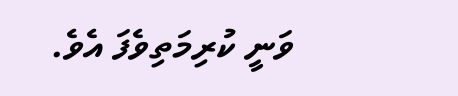ވަނީ ކުރިމަތިވެފަ އެވެ.